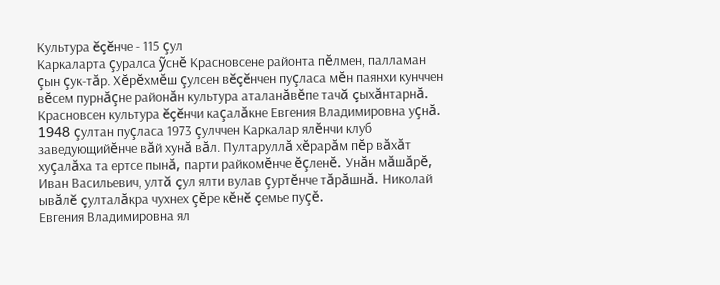Культура ĕçĕнче - 115 çул
Каркаларта çуралса ỹснĕ Красновсене районта пĕлмен, палламан çын çук-тăр. Хĕрĕхмĕш çулсен вĕçĕнчен пуçласа мĕн паянхи кунччен вĕсем пурнăçне районăн культура аталанăвĕпе тачă çыхăнтарнă.
Красновсен культура ĕçĕнчи каçалăкне Евгения Владимировна уçнă. 1948 çултан пуçласа 1973 çулччен Каркалар ялĕнчи клуб заведующийĕнче вăй хунă вăл. Пултаруллă хĕрарăм пĕр вăхăт хуçалăха та ертсе пынă, парти райкомĕнче ĕçленĕ. Унăн мăшăрĕ, Иван Васильевич, ултă çул ялти вулав çуртĕнче тăрăшнă. Николай ывăлĕ çулталăкра чухнех çĕре кĕнĕ çемье пуçĕ.
Евгения Владимировна ял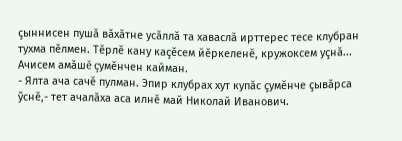çыннисен пушă вăхăтне усăллă та хаваслă ирттерес тесе клубран тухма пĕлмен. Тĕрлĕ кану каçĕсем йĕркеленĕ, кружоксем уçнă... Ачисем амăшĕ çумĕнчен кайман.
- Ялта ача сачĕ пулман. Эпир клубрах хут купăс çумĕнче çывăрса ỹснĕ,- тет ачалăха аса илнĕ май Николай Иванович.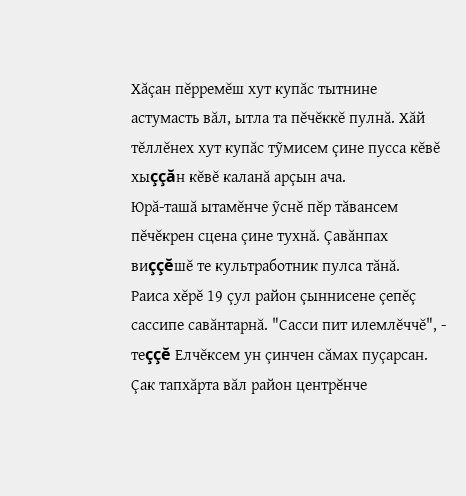Хăçан пĕрремĕш хут купăс тытнине астумасть вăл, ытла та пĕчĕккĕ пулнă. Хăй тĕллĕнех хут купăс тỹмисем çине пусса кĕвĕ хыççăн кĕвĕ каланă арçын ача.
Юрă-ташă ытамĕнче ỹснĕ пĕр тăвансем пĕчĕкрен сцена çине тухнă. Çавăнпах виççĕшĕ те культработник пулса тăнă.
Раиса хĕрĕ 19 çул район çыннисене çепĕç сассипе савăнтарнă. "Сасси пит илемлĕччĕ", - теççĕ Елчĕксем ун çинчен сăмах пуçарсан. Çак тапхăрта вăл район центрĕнче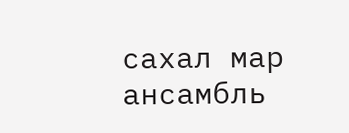сахал мар ансамбль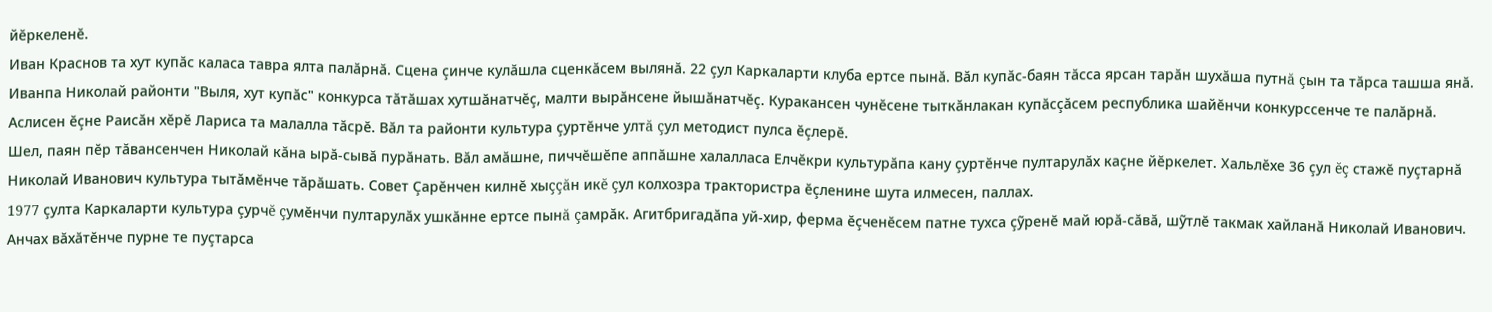йĕркеленĕ.
Иван Краснов та хут купăс каласа тавра ялта палăрнă. Сцена çинче кулăшла сценкăсем вылянă. 22 çул Каркаларти клуба ертсе пынă. Вăл купăс-баян тăсса ярсан тарăн шухăша путнă çын та тăрса ташша янă. Иванпа Николай районти "Выля, хут купăс" конкурса тăтăшах хутшăнатчĕç, малти вырăнсене йышăнатчĕç. Куракансен чунĕсене тыткăнлакан купăсçăсем республика шайĕнчи конкурссенче те палăрнă.
Аслисен ĕçне Раисăн хĕрĕ Лариса та малалла тăсрĕ. Вăл та районти культура çуртĕнче ултă çул методист пулса ĕçлерĕ.
Шел, паян пĕр тăвансенчен Николай кăна ырă-сывă пурăнать. Вăл амăшне, пиччĕшĕпе аппăшне халалласа Елчĕкри культурăпа кану çуртĕнче пултарулăх каçне йĕркелет. Хальлĕхе 36 çул ĕç стажĕ пуçтарнă Николай Иванович культура тытăмĕнче тăрăшать. Совет Çарĕнчен килнĕ хыççăн икĕ çул колхозра трактористра ĕçленине шута илмесен, паллах.
1977 çулта Каркаларти культура çурчĕ çумĕнчи пултарулăх ушкăнне ертсе пынă çамрăк. Агитбригадăпа уй-хир, ферма ĕçченĕсем патне тухса çỹренĕ май юрă-сăвă, шỹтлĕ такмак хайланă Николай Иванович. Анчах вăхăтĕнче пурне те пуçтарса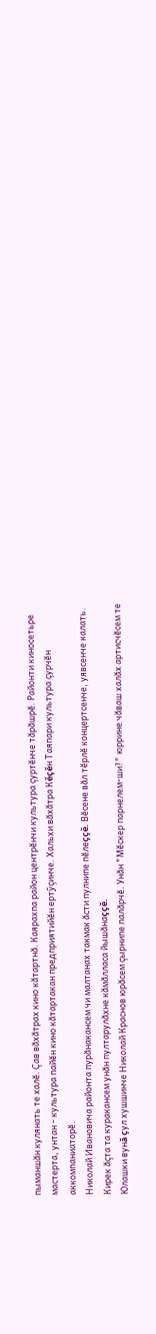пыманшăн кулянать те халĕ. Çав вăхăтрах кино кăтартнă. Каярахпа район центрĕнчи культура çуртĕнче тăрăшрĕ. Районти киносетьре мастерта, унтан - культура пайĕн кино кăтартакан предприятийĕн ертỹçинче. Хальхи вăхăтра Кĕçĕн Таяпари культура çурчĕн аккомпаниаторĕ.
Николай Ивановича районта пурăнакансем чи малтанах такмак ăсти пулнипе пĕлеççĕ. Вĕсене вăл тĕрлĕ концертсенче, уявсенче калать. Кирек ăçта та куракансем унăн пултарулăхне кăмăлласа йышăнаççĕ.
Юлашки вунă çул хушшинче Николай Краснов юрăсем çырнипе палăрчĕ. Унăн "Мĕскер парнелем-ши?" юррине чăваш халăх артисчĕсем те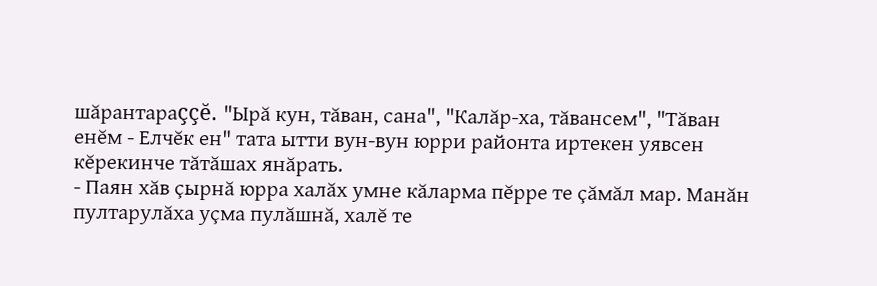шăрантараççĕ. "Ырă кун, тăван, сана", "Калăр-ха, тăвансем", "Тăван енĕм - Елчĕк ен" тата ытти вун-вун юрри районта иртекен уявсен кĕрекинче тăтăшах янăрать.
- Паян хăв çырнă юрра халăх умне кăларма пĕрре те çăмăл мар. Манăн пултарулăха уçма пулăшнă, халĕ те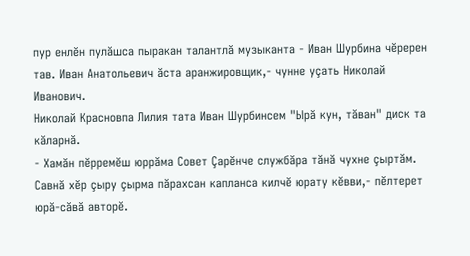пур енлĕн пулăшса пыракан талантлă музыканта - Иван Шурбина чĕререн тав. Иван Анатольевич ăста аранжировщик,- чунне уçать Николай Иванович.
Николай Красновпа Лилия тата Иван Шурбинсем "Ырă кун, тăван" диск та кăларнă.
- Хамăн пĕрремĕш юррăма Совет Çарĕнче службăра тăнă чухне çыртăм. Савнă хĕр çыру çырма пăрахсан капланса килчĕ юрату кĕвви,- пĕлтерет юрă-сăвă авторĕ.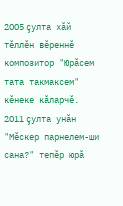2005 çулта хăй тĕллĕн вĕреннĕ композитор "Юрăсем тата такмаксем" кĕнеке кăларчĕ. 2011 çулта унăн "Мĕскер парнелем-ши сана?" тепĕр юрă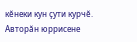кĕнеки кун çути курчĕ.
Авторăн юррисене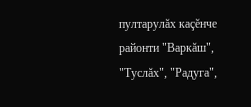пултарулăх каçĕнче районти "Варкăш", "Туслăх", "Радуга",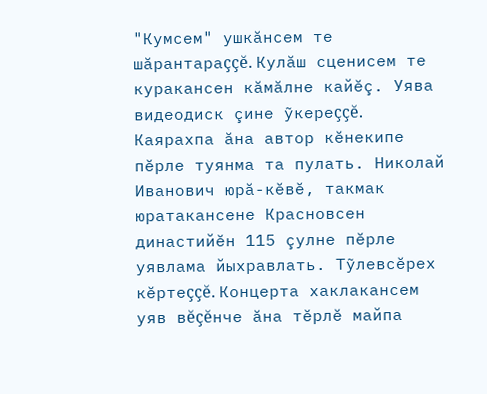"Кумсем" ушкăнсем те шăрантараççĕ. Кулăш сценисем те куракансен кăмăлне кайĕç. Уява видеодиск çине ỹкереççĕ. Каярахпа ăна автор кĕнекипе пĕрле туянма та пулать. Николай Иванович юрă-кĕвĕ, такмак юратакансене Красновсен династийĕн 115 çулне пĕрле уявлама йыхравлать. Тỹлевсĕрех кĕртеççĕ. Концерта хаклакансем уяв вĕçĕнче ăна тĕрлĕ майпа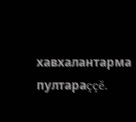хавхалантарма пултараççĕ.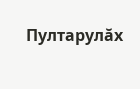Пултарулăх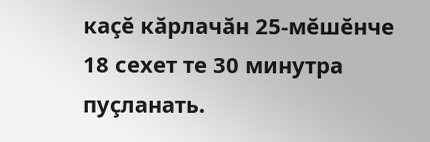каçĕ кăрлачăн 25-мĕшĕнче 18 сехет те 30 минутра пуçланать.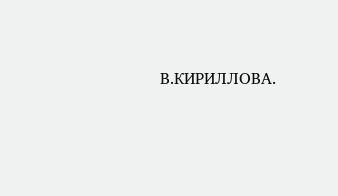В.КИРИЛЛОВА.